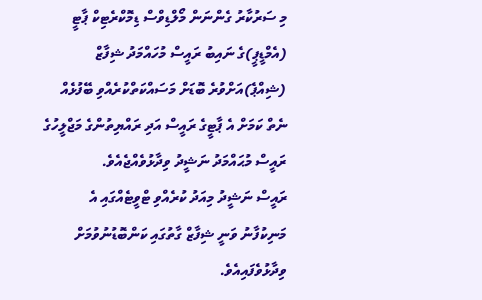މި ސަރުކާރު ގެންނަން މޯލްޑިވްސް ޑިމޮކްރެޓިކް ޕާޓީ (އެމްޑީޕީ)ގެ ނައިބު ރައީސް މުހައްމަދު ޝިފާޒް (ޝިއްޕެ)އަށްވުރެ ބޮޑަށް މަސައްކަތްކުރެއްވި ބޭފުޅެއް ނެތް ކަމަށް އެ ޕާޓީގެ ރައީސް އަދި ރައްޔިތުންގެ މަޖްލީހުގެ ރައީސް މުޙައްމަދު ނަޝީދު ވިދާޅުވެއްޖެއެވެ.
ރައީސް ނަޝީދު މިއަދު ކުރެއްވި ޓްވީޓެއްގައި އެ މަނިކުފާނު ވަނީ ޝިފާޒް ގާތުގައި ކަންބޮޑުނުވުމަށް ވިދާޅުވެފައިއެވެ.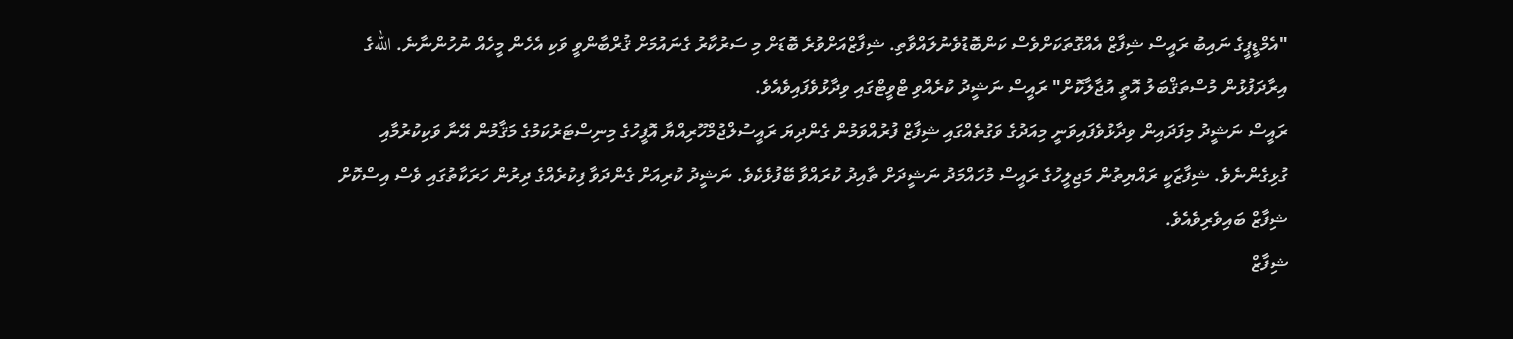"އެމްޑީޕީގެ ނައިބު ރައީސް ޝިފާޒް އެއްގޮތަކަށްވެސް ކަންބޮޑުވެނުލައްވާތި. ޝިފާޒްއަށްވުރެ ބޮޑަށް މި ސަރުކާރު ގެނައުމަށް ޤުރްބާންވީ ވަކި އެހެން މީހެއް ނުހުންނާނެ. اللهގެ އިރާދަފުޅުން މުސްތަޤްބަލު އޮތީ އުޖާލާކޮށް" ރައީސް ނަޝީދު ކުރެއްވި ޓްވީޓްގައި ވިދާޅުވެފައިވެއެވެ.
ރައީސް ނަޝީދު މިފަދައިން ވިދާޅުވެފައިވަނީ މިއަދުގެ ވަގުތެއްގައި ޝިފާޒް ފުރުއްވަމުން ގެންދިޔަ ރައީސުލްޖުމްހޫރިއްޔާ އޮފީހުގެ މިނިސްޓަރުކަމުގެ މަޤާމުން އޭނާ ވަކިކުރުމާއި ގުޅިގެންނެވެ. ޝިފާޒަކީ ރައްޔިތުން މަޖިލީހުގެ ރައީސް މުހައްމަދު ނަޝީދަށް ތާއިދު ކުރައްވާ ބޭފުޅެކެވެ. ނަޝީދު ކުރިއަށް ގެންދަވާ ފިކުރެއްގެ ދިރުން ހަރަކާތުގައި ވެސް އިސްކޮށް ޝިފާޒް ބައިވެރިވެއެވެ.
ޝިފާޒް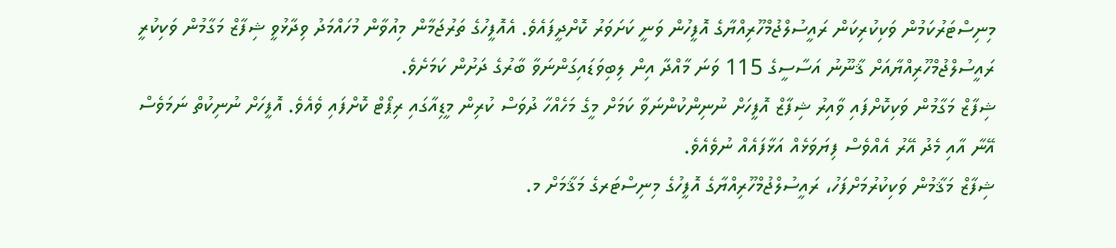މިނިސްޓަރުކަމުން ވަކިކުރިކަން ރައީސުލްޖުމްހޫރިއްޔާގެ އޮފީހުން ވަނީ ކަށަވަރު ކޮށްދީފައެވެ. އެއޮފީހުގެ ތަރުޖަމާން މިއުވާން މުހައްމަދު ވިދާޅުވީ ޝިފާޒް މަގާމުން ވަކިކުރީ ރައީސުލްޖުމްހޫރިއްޔާއަށް ޤާނޫނު އަސާސީގެ 115 ވަނަ މާއްދާ އިން ލިބިވަޑައިގަންނަވާ ބާރުގެ ދަށުން ކަމަށެވެ.
ޝިފާޒް މަގާމުން ވަކިކޮށްފައި ވާއިރު ޝިފާޒް އޮފީހަށް ނުނިންކުންނަވާ ކަމަށް މީގެ މަހެއްހާ ދުވަސް ކުރިން މީޑިއާގައި ރިޕޯޓް ކޮށްފައި ވެއެވެ. އޮފީހަށް ނުނިކުތް ނަމަވެސް އޭނާ އާއި މެދު އޭރު އެއްވެސް ފިޔަވަޅެއް އަޅާފައެއް ނުވެއެވެ.
ޝިފާޒް މަޤާމުން ވަކިކުރުމަށްފަހު، ރައީސުލްޖުމްހޫރިއްޔާގެ އޮފީހުގެ މިނިސްޓަރގެ މަޤާމަށް މ.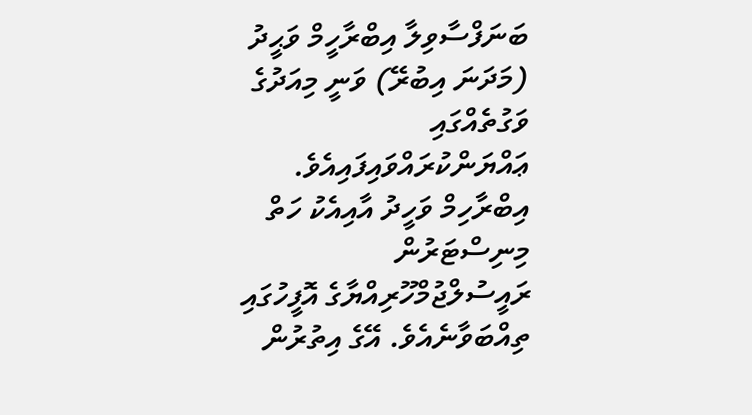ބަނަފްސާވިލާ އިބްރާހީމް ވަޙީދު (މަދަނަ އިބުރޭ) ވަނީ މިއަދުގެ ވަގުތެއްގައި ޢައްޔަންކުރައްވައިފައިއެވެ.
އިބްރާހިމް ވަހީދު އާއިއެކު ހަތް މިނިސްޓަރުން ރައީސުލްޖުމްހޫރިއްޔާގެ އޮފީހުގައި ތިއްބަވާނެއެވެ. އޭގެ އިތުރުން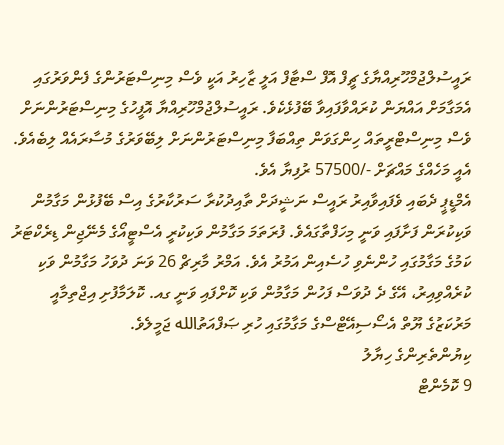ރައީސުލްޖުމްހޫރިއްޔާގެ ޗީފް އޮފް ސްޓާފް އަލީ ޒާހިރު އަކީ ވެސް މިނިސްޓަރުންގެ ފެންވަރުގައި އެމަގާމަށް އައްޔަން ކުރައްވާފައިވާ ބޭފުޅެކެވެ. ރައީސުލްޖުމްހޫރިއްޔާ އޮފީހުގެ މިނިސްޓަރުންނަށް ވެސް މިނިސްޓްރީތައް ހިންގަވަން ތިއްބަފާ މިނިސްޓަރުންނަށް ލިބޭވަރުގެ މުސާރައެއް ލިބެއެވެ. އެއީ މަހެއްގެ މައްޗަށް -/57500 ރުފިޔާ އެވެ.
އެމްޑީޕީ ދެބައި ވެފައިވާއިރު ރައީސް ނަޝީދަށް ތާއިދުކުރާ ސަރުކާރުގެ އިސް ބޭފުޅުން މަގާމުން ވަކިކުރަން ފަށާފައި ވަނީ މިހަފްތާގައެވެ. ފުރަތަމަ މަގާމުން ވަކިކުރީ އެސްޓީއޯގެ މެނޭޖިން ޑިރެކްޓަރު ކަމުގެ މަގާމުގައި ހުންނެވި ހުސެއިން އަމުރު އެވެ. އަމްރު މާރިޗް 26 ވަނަ ދުވަހު މަގާމުން ވަކި ކުރެއްވިއިރު، އޭގެ ދެ ދުވަސް ފަހުން މަގާމުން ވަކި ކޮށްފައި ވަނީ ގއ. ކޮލަމާފުށި އިޖްތިމާއީ މަރުކަޒުގެ ޔޫތް އެސޯސިއޭޓްސްގެ މަގާމުގައި ހުރި ޞަފްއަތުالله ޖަމީލެވެ.
ކިޔުންތެރިންގެ ހިޔާލު
9 ކޮމެންޓް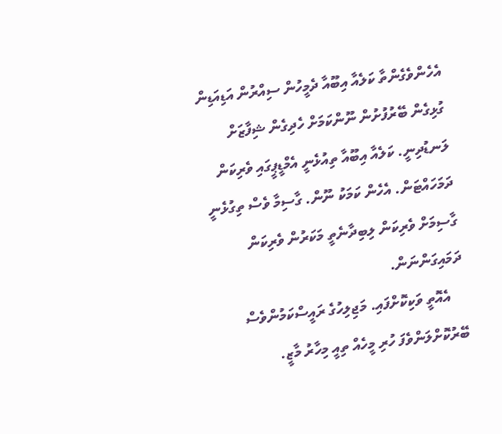އެހެންވެގެންތާ ކަލެއާ އިބޫއާ ދެމީހުން ސިއްރުން އަޑިއަޑިން ގުޅިގެން ބޭރުފުށުން ނޫންކަމަށް ހެދިގެން ޝިފާޒަށް ލަނޑުދިނީ. ކަލެއާ އިބޫއާ ތިއުޅެނީ އެމްޑީޕީގައި ވެރިކަން ދަމަހައްޓަން. އެހެން ކަމަކު ނޫން. ގާސިމާ ވެސް ތިގުޅެނީ ގާސިމަށް ވެރިކަން ލިބިދާނެތީ މަކަރުން ވެރިކަން ދަމައިގަންނަން.
    އެއޮތީ ވަކިކޮށްފައި. މަޖިލިހުގެ ރައީސްކަމުންވެސް ބޭރުކޮށްލަންވެފަ ހުރި މީހެއް ތިއީ މިހާރު މާޒީ.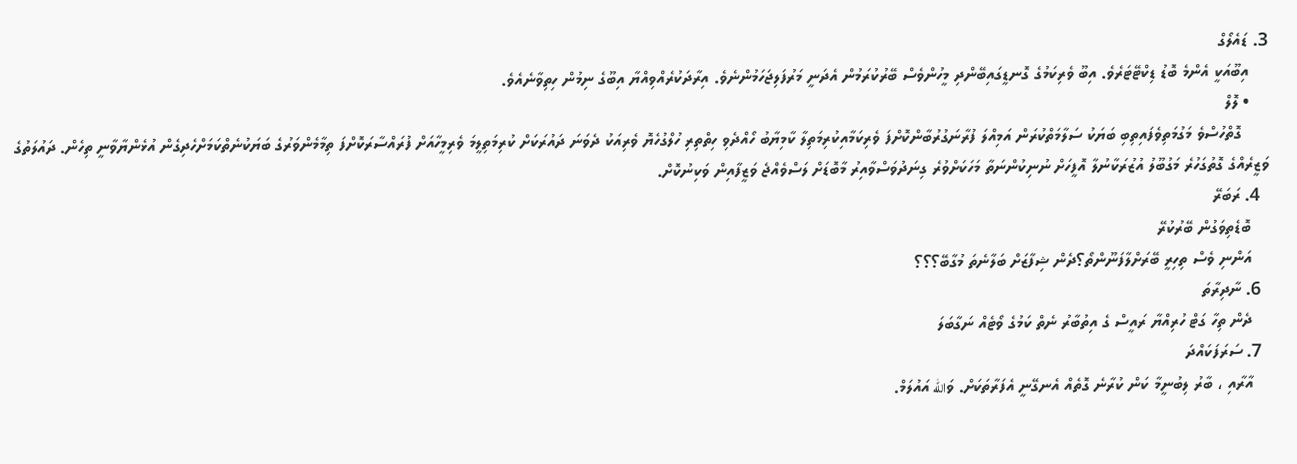3. ޑައެލޯގް
    އިބޫއަކީ އެންމެ ބޮޑު ޑިކްޓޭޓަރެވެ. އިބޫ ވެރިކަމުގެ ގޮނޑީގައިބޭންދި މީހުންވެސް ބޭރުކުރަމުން އެދަނީ މަރުފަލިޖަހަމުންނެވެ. އިރާދަކުރެއްވިއްޔާ އިބޫގެ ނިމުން ހިތިވާނެއެވެ.
    • ލޮލް
      ގޮތްހުސްވެ މަގުމަތިވެފައިތިބި ބަޔަކު ސަލާމަތްކުރަން އަމިއްލަ ފުރާނަގުރުބާންކޮށްފަ ވެރިކަމާއިކުރިމަތިލާ ކާމިޔާބު ހޯއްދެވި ހިތްތިރި ހުލްގުހެޔޮ ވެރިއަކު ދެވަނަ ދައުރަކަށް ކުރިމަތިލީމަ ވެރިމީހާއަށް ފުރައްސާރަކޮށްފަ ތިމާމެންވަރުގެ ބަޔަކުނެތްކަމަށްހެދިގެން އުޅެންޔާވާނީ ތިހެން. ދައުލަތުގެ ވަޒީރެއްގެ ގޮތުގަހުރެ މަގުބޫލު އުޒުރަކާނުލާ އޮފީހަށް ނުނިކުންނަތާ މަހަކަށްވުރެ ގިނަދުވަސްވާއިރު މާބޮޑަށް ލަސްވެއްޖެ ވަޒީފާއިން ވަކިނުކޮށް.
  4. ރަބަރޭ
    ބޮޑެތިވަގުން ބޭރުކުރޭ
    އަންނި ވެސް ތިހިރީ ބޭރަށްލާފަނޫންތޯ؟ދެން ޝިފާޒަށް ބަލާނެތަ މުގާބޭ؟؟؟
  6. ނާދިރާތަ
    ދެން ތިހާ ގަޓް ހުރިއްޔާ ރައީސް ގެ އިތުބާރު ނެތް ކަމުގެ ވޯޓެއް ނަގާބަލަ
  7. ސަރަފަކައްދަ
    އާރާއި ، ބާރު ލިބުނީމާ ކަން ކުރާނެ ގޮތެއް އެނގޭނީ އެފަރާތަކަށް. ވަالله އައުލަމް.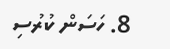8. ހަސަން ކުރުސި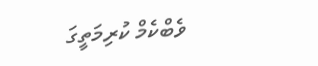ވެބްކެމް ކުރިމަތީގަ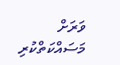ވަރަށް މަސައްކަތްކުރި